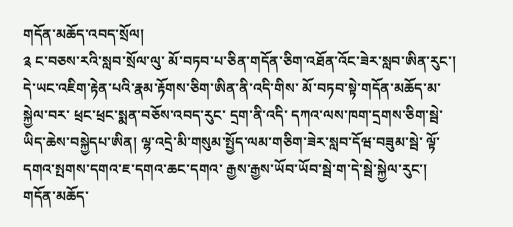གདོན་མཆོད་འབད་སྲོལ།
༉ ང་བཅས་རའི་སླབ་སྲོལ་ལུ་ མོ་བཏབ་པ་ཅིན་གདོན་ཅིག་འཐོན་འོང་ཟེར་སླབ་ཨིན་རུང་། དེ་ཡང་འཇིག་རྟེན་པའི་རྣམ་རྟོགས་ཅིག་ཨིན་ནི་འདི་གིས་ མོ་བཏབ་སྟེ་གདོན་མཆོད་མ་སྐྱེལ་བར་ ཕྲང་ཕྲང་སྨན་བཅོས་འབད་རུང་ དྲག་ནི་འདི་ དཀའ་ལས་ཁག་དྲགས་ཅིག་སྦེ་ཡིད་ཆེས་བསྐྱེདཔ་ཨིན། ལྷ་འདྲེ་མི་གསུམ་སྤྱོད་ལམ་གཅིག་ཟེར་སླབ་དོཝ་བཟུམ་སྦེ་ ལྟོ་དགའ་སྤགས་དགའ་ཇ་དགའ་ཆང་དགའ་ རྒྱས་རྒྱས་ཡོབ་ཡོབ་སྦེ་ག་དེ་སྦེ་སྐྱེལ་རུང་། གདོན་མཆོད་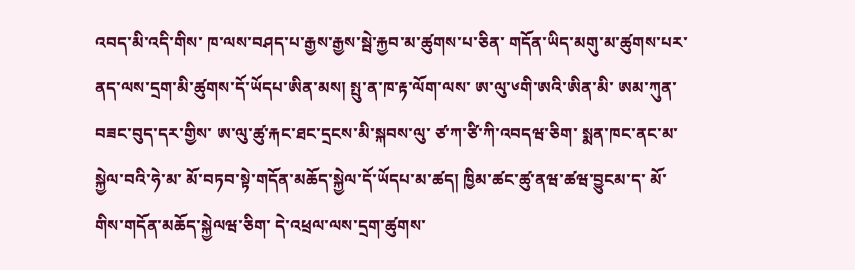འབད་མི་འདི་གིས་ ཁ་ལས་བཤད་པ་རྒྱས་རྒྱས་སྦེ་རྐྱབ་མ་ཚུགས་པ་ཅིན་ གདོན་ཡིད་མགུ་མ་ཚུགས་པར་ནད་ལས་དྲག་མི་ཚུགས་དོ་ཡོདཔ་ཨིན་མས། སྤུ་ན་ཁ་རྟ་ལོག་ལས་ ཨ་ལུ་༦གི་ཨའི་ཨིན་མི་ ཨམ་ཀུན་བཟང་བུད་དར་གྱིས་ ཨ་ལུ་ཚུ་རྐང་ཐང་དྲངས་མི་སྐབས་ལུ་ ཙ་ཀ་ཙི་ཀི་འབདཝ་ཅིག་ སྨན་ཁང་ནང་མ་སྐྱེལ་བའི་ཧེ་མ་ མོ་བཏབ་སྟེ་གདོན་མཆོད་སྐྱེལ་དོ་ཡོདཔ་མ་ཚད། ཁྱིམ་ཚང་ཚུ་ནཝ་ཚཝ་བྱུངམ་ད་ མོ་གིས་གདོན་མཆོད་སྐྱེལཝ་ཅིག་ དེ་འཕྲལ་ལས་དྲག་ཚུགས་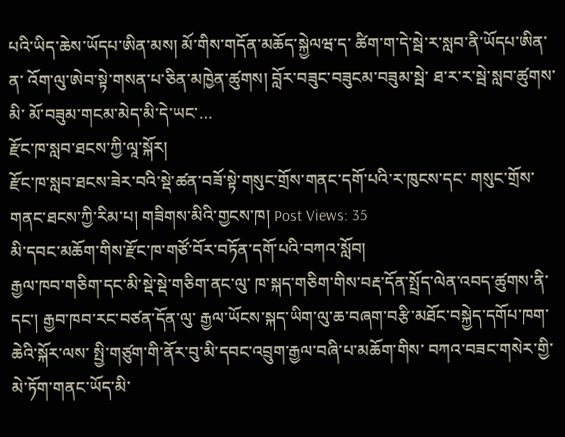པའི་ཡིད་ཆེས་ཡོདཔ་ཨིན་མས། མོ་གིས་གདོན་མཆོད་སྐྱེལཝ་ད་ ཚིག་ག་དེ་སྦེ་ར་སླབ་ནི་ཡོདཔ་ཨིན་ན་ འོག་ལུ་ཨེབ་སྟེ་གསན་པ་ཅིན་མཁྱེན་ཚུགས། བློར་བཟུང་བཟུངམ་བཟུམ་སྦེ་ ཐ་ར་ར་སྦེ་སླབ་ཚུགས་མི་ མོ་བཟུམ་གངམ་མེད་མི་དེ་ཡང་…
རྫོང་ཁ་སླབ་ཐངས་ཀྱི་ལཱ་སྐོར།
རྫོང་ཁ་སླབ་ཐངས་ཟེར་བའི་སྡེ་ཚན་བཟོ་སྟེ་གསུང་གྲོས་གནང་དགོ་པའི་ར་ཁུངས་དང་ གསུང་གྲོས་གནང་ཐངས་ཀྱི་རིམ་པ། གཟིགས་མིའི་གྱངས་ཁ། Post Views: 35
མི་དབང་མཆོག་གིས་རྫོང་ཁ་གཙོ་བོར་བཏོན་དགོ་པའི་བཀའ་སློབ།
རྒྱལ་ཁབ་གཅིག་དང་མི་སྡེ་སྡེ་གཅིག་ནང་ལུ་ ཁ་སྐད་གཅིག་གིས་བརྡ་དོན་སྤྲོད་ལེན་འབད་ཚུགས་ནི་དང་། རྒྱབ་ཁབ་རང་བཙན་དོན་ལུ་ རྒྱལ་ཡོངས་སྐད་ཡིག་ལུ་ཆ་བཞག་བརྩི་མཐོང་བསྐྱེད་དགོཔ་ཁག་ཆེའི་སྐོར་ལས་ སྤྱི་གཙུག་གི་ནོར་བུ་མི་དབང་འབྲུག་རྒྱལ་བཞི་པ་མཆོག་གིས་ བཀའ་བཟང་གསེར་གྱི་མེ་ཏོག་གནང་ཡོད་མི་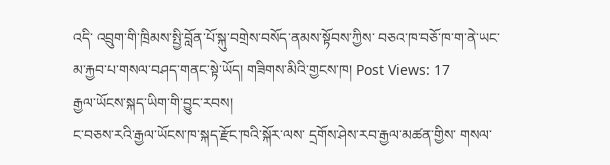འདི་ འབྲུག་གི་ཁྲིམས་སྤྱི་བློན་པོ་སྐུ་བགྲེས་བསོད་ནམས་སྟོབས་ཀྱིས་ བཅའ་ཁ་བཅོ་ཁ་ག་ནེ་ཡང་མ་རྐྱབ་པ་གསལ་བཤད་གནང་སྟེ་ཡོད། གཟིགས་མིའི་གྱངས་ཁ། Post Views: 17
རྒྱལ་ཡོངས་སྐད་ཡིག་གི་བྱུང་རབས།
ང་བཅས་རའི་རྒྱལ་ཡོངས་ཁ་སྐད་རྫོང་ཁའི་སྐོར་ལས་ དྲགོས་ཤེས་རབ་རྒྱལ་མཚན་གྱིས་ གསལ་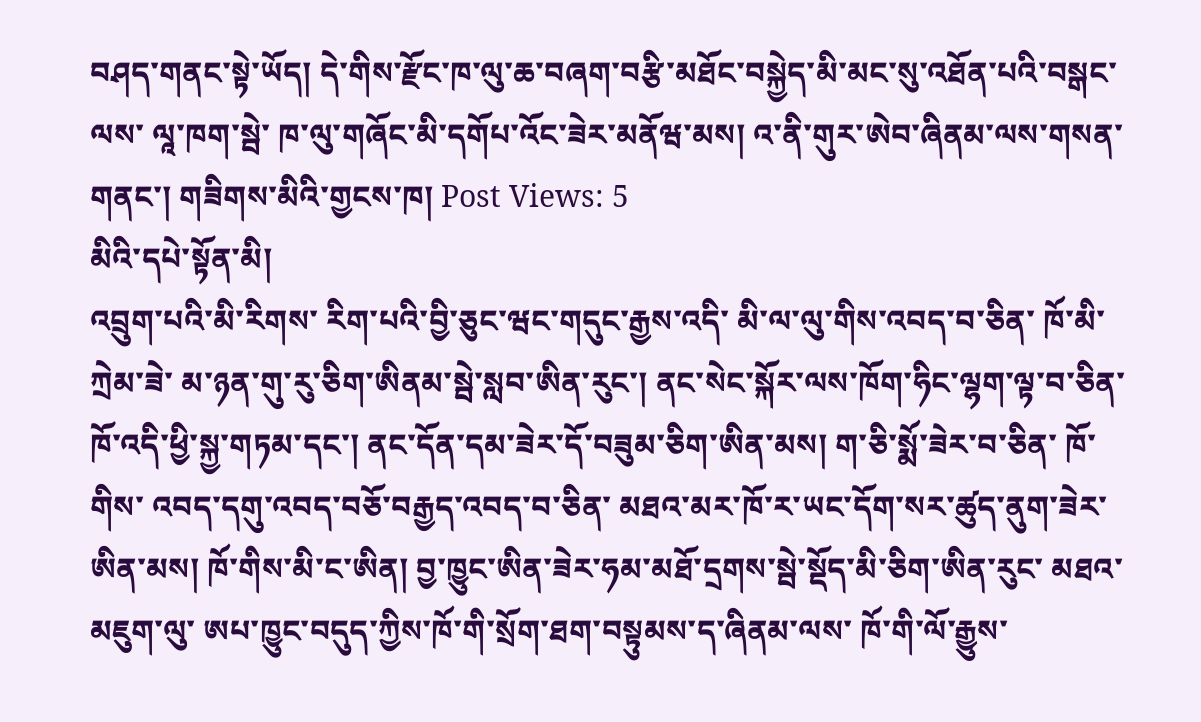བཤད་གནང་སྟེ་ཡོད། དེ་གིས་རྫོང་ཁ་ལུ་ཆ་བཞག་བརྩི་མཐོང་བསྐྱེད་མི་མང་སུ་འཐོན་པའི་བསྒང་ལས་ ལཱ་ཁག་སྦེ་ ཁ་ལུ་གཞོང་མི་དགོཔ་འོང་ཟེར་མནོཝ་མས། འ་ནི་གུར་ཨེབ་ཞིནམ་ལས་གསན་གནང་། གཟིགས་མིའི་གྱངས་ཁ། Post Views: 5
མིའི་དཔེ་སྟོན་མི།
འབྲུག་པའི་མི་རིགས་ རིག་པའི་བྱི་ཅུང་ཝང་གདུང་རྒྱས་འདི་ མི་ལ་ལུ་གིས་འབད་བ་ཅིན་ ཁོ་མི་ཀྲེམ་ཟེ་ མ་ཉན་གུ་རུ་ཅིག་ཨིནམ་སྦེ་སླབ་ཨིན་རུང་། ནང་སེང་སྐོར་ལས་ཁོག་ཧིང་ལྷག་ལྟ་བ་ཅིན་ ཁོ་འདི་ཕྱི་སྐྱ་གཏམ་དང་། ནང་དོན་དམ་ཟེར་དོ་བཟུམ་ཅིག་ཨིན་མས། ག་ཅི་སྨོ་ཟེར་བ་ཅིན་ ཁོ་གིས་ འབད་དགུ་འབད་བཅོ་བརྒྱད་འབད་བ་ཅིན་ མཐའ་མར་ཁོ་ར་ཡང་དོག་སར་ཚུད་ནུག་ཟེར་ཨིན་མས། ཁོ་གིས་མི་ང་ཨིན། བྱ་ཁྱུང་ཨིན་ཟེར་ཧམ་མཐོ་དྲགས་སྦེ་སྡོད་མི་ཅིག་ཨིན་རུང་ མཐའ་མཇུག་ལུ་ ཨཔ་ཁྱུང་བདུད་ཀྱིས་ཁོ་གི་སྲོག་ཐག་བསྟུམས་ད་ཞིནམ་ལས་ ཁོ་གི་ལོ་རྒྱུས་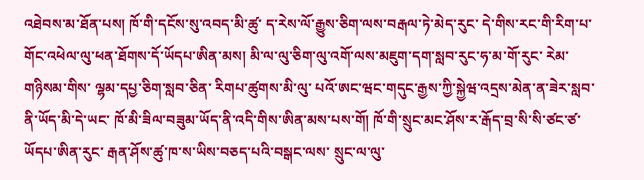འཐེབས་མ་ཐོན་པས། ཁོ་གི་དངོས་སུ་འབད་མི་ཚུ་ ད་རེས་ལོ་རྒྱུས་ཅིག་ལས་བརྒལ་ཏེ་མེད་རུང་ དེ་གིས་རང་གི་རིག་པ་གོང་འཕེལ་ལུ་ཕན་ཐོགས་དོ་ཡོདཔ་ཨིན་མས། མི་ལ་ལུ་ཅིག་ལུ་འགོ་ལས་མཇུག་དག་སླབ་རུང་ཧ་མ་གོ་རུང་ རེམ་གཉིསམ་གིས་ ལྷམ་དཔྱ་ཅིག་སླབ་ཅིན་ རིགཔ་ཚུགས་མི་ལུ་ པའོ་ཨང་ཝང་གདུང་རྒྱས་ཀྱི་སྐྱེཝ་འདྲས་མེན་ན་ཟེར་སླབ་ནི་ཡོད་མི་དེ་ཡང་ ཁོ་མི་ཟིལ་བཟུམ་ཡོད་ནི་འདི་གིས་ཨིན་མས་པས་གོ། ཁོ་གི་སྲུང་མང་ཤོས་ར་རྒོད་བྲ་སི་སི་ཙང་ཙ་ཡོདཔ་ཨིན་རུང་ རྒན་ཤོས་ཚུ་ཁ་ས་ཡིས་བཅད་པའི་བསྒང་ལས་ སྲུང་ལ་ལུ་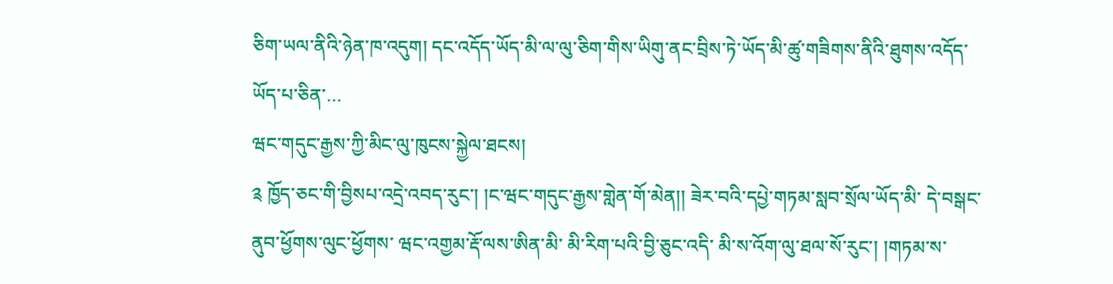ཅིག་ཡལ་ནིའི་ཉེན་ཁ་འདུག། དང་འདོད་ཡོད་མི་ལ་ལུ་ཅིག་གིས་ཡིགུ་ནང་བྲིས་ཏེ་ཡོད་མི་ཚུ་གཟིགས་ནིའི་ཐུགས་འདོད་ཡོད་པ་ཅིན་…
ཝང་གདུང་རྒྱས་ཀྱི་མིང་ལུ་ཁུངས་སྐྱེལ་ཐངས།
༉ ཁྱོད་ཅང་གི་བྱིསཔ་འདྲེ་འབད་རུང་། །ང་ཝང་གདུང་རྒྱས་གླེན་གོ་མེན།། ཟེར་བའི་དཔྱེ་གཏམ་སླབ་སྲོལ་ཡོད་མི་ དེ་བསྒང་ནུབ་ཕྱོགས་ལུང་ཕྱོགས་ ཝང་འགྱམ་རྡོ་ལས་ཨིན་མི་ མི་རིག་པའི་བྱི་ཅུང་འདི་ མི་ས་འོག་ལུ་ཐལ་སོ་རུང་། །གཏམ་ས་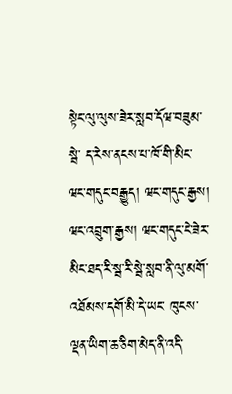སྟེང་ལུ་ལུས་ཟེར་སླབ་དོཝ་བཟུམ་སྦེ་ ད་རེས་ནངས་པ་ཁོ་གི་མིང་ ཝང་གདུང་བརྒྱུད། ཝང་གདུང་རྒྱས། ཝང་འབྲུག་རྒྱས། ཝང་གདུང་ངེ་ཟེར་ མིང་ཐད་རི་སྦ་རི་སྦེ་སླབ་ནི་ལུ་མགོ་འཐོམས་དགོ་མི་དེ་ཡང་ ཁུངས་ལྡན་ཡིག་ཆ་ཅིག་མེད་ནི་འདི་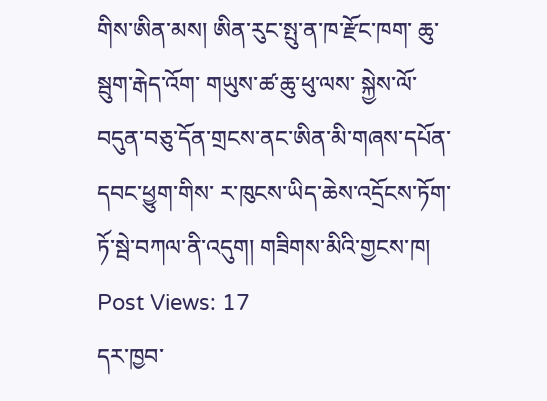གིས་ཨིན་མས། ཨིན་རུང་སྤུ་ན་ཁ་རྫོང་ཁག་ ཆུ་སྦུག་རྒེད་འོག་ གཡུས་ཚ་ཆུ་ཕུ་ལས་ སྐྱེས་ལོ་བདུན་བཅུ་དོན་གྲངས་ནང་ཨིན་མི་གཞས་དཔོན་དབང་ཕྱུག་གིས་ ར་ཁུངས་ཡིད་ཆེས་འདྲོངས་ཏོག་ཏོ་སྦེ་བཀལ་ནི་འདུག། གཟིགས་མིའི་གྱངས་ཁ། Post Views: 17
དར་ཁྱབ་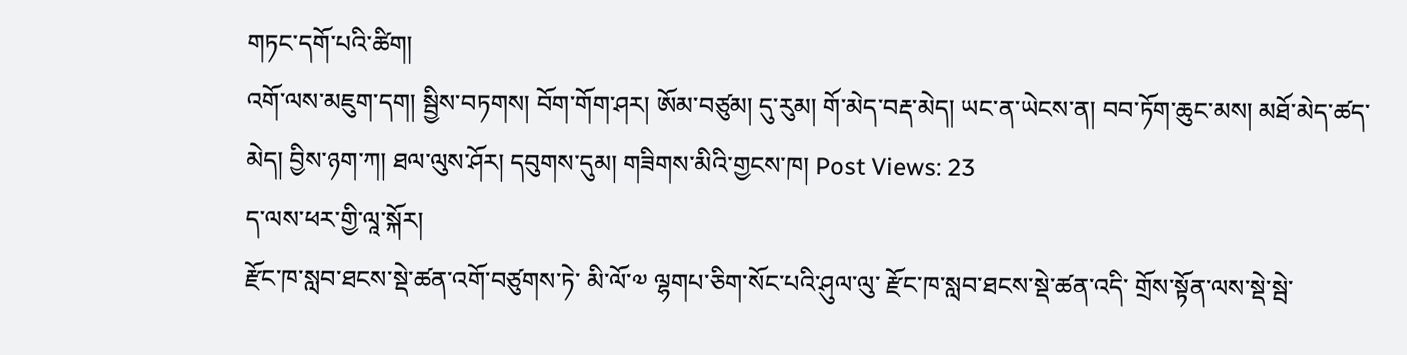གཏང་དགོ་པའི་ཚིག།
འགོ་ལས་མཇུག་དག། སྦྱིས་བཏགས། བོག་གོག་ཤར། ཨོམ་བཙུམ། དུ་རུམ། གོ་མེད་བརྡ་མེད། ཡང་ན་ཡེངས་ན། བབ་ཏོག་ཆུང་མས། མཐོ་མེད་ཚད་མེད། བྱིས་ཉག་ཀ། ཐལ་ལུས་ཤོར། དབུགས་དུམ། གཟིགས་མིའི་གྱངས་ཁ། Post Views: 23
ད་ལས་ཕར་གྱི་ལཱ་སྐོར།
རྫོང་ཁ་སླབ་ཐངས་སྡེ་ཚན་འགོ་བཙུགས་ཏེ་ མི་ལོ་༧ ལྷགཔ་ཅིག་སོང་པའི་ཤུལ་ལུ་ རྫོང་ཁ་སླབ་ཐངས་སྡེ་ཚན་འདི་ གྲོས་སྟོན་ལས་སྡེ་སྦེ་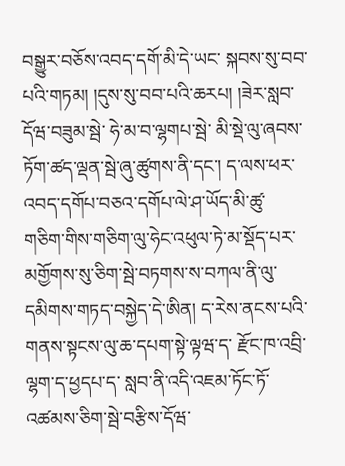བསྒྱུར་བཅོས་འབད་དགོ་མི་དེ་ཡང་ སྐབས་སུ་བབ་པའི་གཏམ། །དུས་སུ་བབ་པའི་ཆརཔ། །ཟེར་སླབ་དོཝ་བཟུམ་སྦེ་ ཧེ་མ་བ་ལྷགཔ་སྦེ་ མི་སྡེ་ལུ་ཞབས་ཏོག་ཚད་ལྡན་སྦེ་ཞུ་ཚུགས་ནི་དང་། ད་ལས་ཕར་འབད་དགོཔ་བཅའ་དགོཔ་ལེ་ཤ་ཡོད་མི་ཚུ་ གཅིག་གིས་གཅིག་ལུ་ཧེང་འཕུལ་ཏེ་མ་སྡོད་པར་ མགྱོགས་སུ་ཅིག་སྦེ་བཏགས་ས་བཀལ་ནི་ལུ་ དམིགས་གཏད་བསྐྱེད་དེ་ཨིན། ད་རེས་ནངས་པའི་གནས་སྟངས་ལུ་ཆ་དཔག་སྟེ་ལྟཝ་ད་ རྫོང་ཁ་འབྲི་ལྷག་ད་ཕྱདཔ་ད་ སླབ་ནི་འདི་འཇམ་ཏོང་ཏོ་འཚམས་ཅིག་སྦེ་བརྩིས་དོཝ་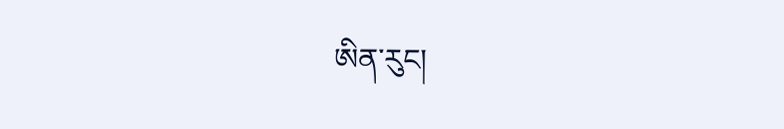ཨིན་རུང།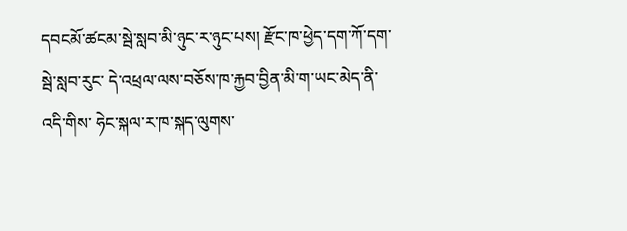དབངམོ་ཚངམ་སྦེ་སླབ་མི་ཉུང་ར་ཉུང་པས། རྫོང་ཁ་ཕྱེད་དག་ཀོ་དག་སྦེ་སླབ་རུང་ དེ་འཕྲལ་ལས་བཅོས་ཁ་རྐྱབ་བྱིན་མི་ག་ཡང་མེད་ནི་འདི་གིས་ ཧེང་སྐལ་ར་ཁ་སྐད་ལུགས་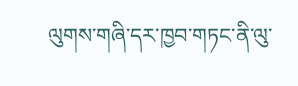ལུགས་གཞི་དར་ཁྱབ་གཏང་ནི་ལུ་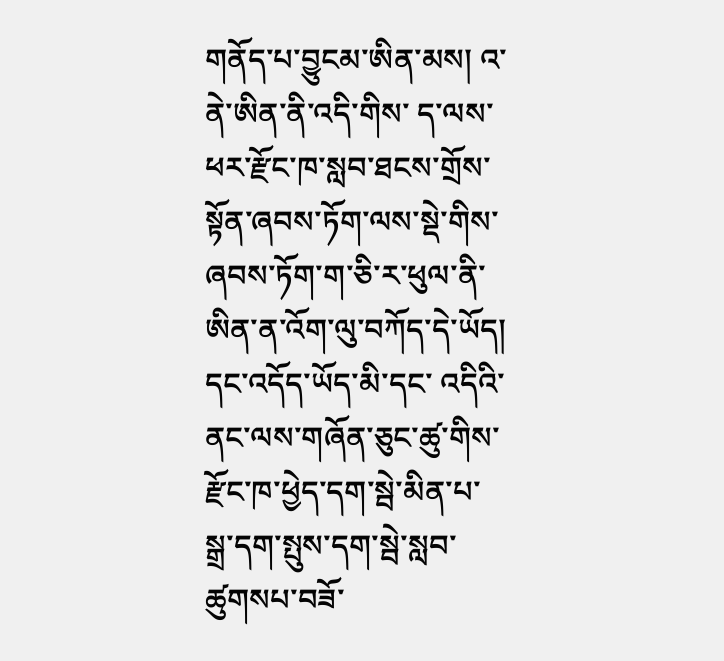གནོད་པ་བྱུངམ་ཨིན་མས། འ་ནེ་ཨིན་ནི་འདི་གིས་ ད་ལས་ཕར་རྫོང་ཁ་སླབ་ཐངས་གྲོས་སྟོན་ཞབས་ཏོག་ལས་སྡེ་གིས་ ཞབས་ཏོག་ག་ཅི་ར་ཕུལ་ནི་ཨིན་ན་འོག་ལུ་བཀོད་དེ་ཡོད། དང་འདོད་ཡོད་མི་དང་ འདིའི་ནང་ལས་གཞོན་ཅུང་ཚུ་གིས་ རྫོང་ཁ་ཕྱེད་དག་སྦེ་མིན་པ་ སྒྲ་དག་སྤུས་དག་སྦེ་སླབ་ཚུགསཔ་བཟོ་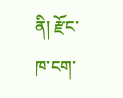ནི། རྫོང་ཁ་ངག་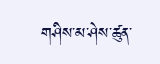གཤིས་མ་ཤེས་ཚུན་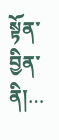སྟོན་བྱིན་ནི།…